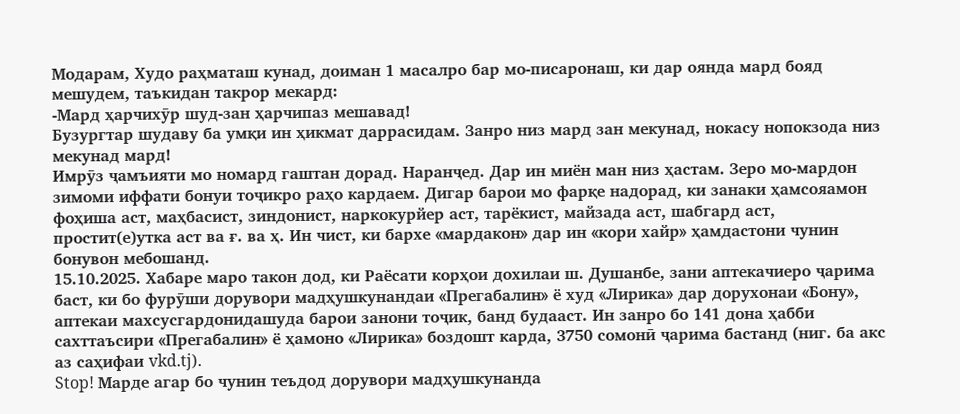Модарам, Худо раҳматаш кунад, доиман 1 масалро бар мо-писаронаш, ки дар оянда мард бояд мешудем, таъкидан такрор мекард:
-Мард ҳарчихӯр шуд-зан ҳарчипаз мешавад!
Бузургтар шудаву ба умқи ин ҳикмат даррасидам. Занро низ мард зан мекунад, нокасу нопокзода низ мекунад мард!
Имрӯз ҷамъияти мо номард гаштан дорад. Наранҷед. Дар ин миён ман низ ҳастам. Зеро мо-мардон зимоми иффати бонуи тоҷикро раҳо кардаем. Дигар барои мо фарқе надорад, ки занаки ҳамсояамон фоҳиша аст, маҳбасист, зиндонист, наркокурйер аст, тарёкист, майзада аст, шабгард аст, простит(е)утка аст ва ғ. ва ҳ. Ин чист, ки бархе «мардакон» дар ин «кори хайр» ҳамдастони чунин бонувон мебошанд.
15.10.2025. Хабаре маро такон дод, ки Раёсати корҳои дохилаи ш. Душанбе, зани аптекачиеро ҷарима баст, ки бо фурӯши дорувори мадҳушкунандаи «Прегабалин» ё худ «Лирика» дар дорухонаи «Бону», аптекаи махсусгардонидашуда барои занони тоҷик, банд будааст. Ин занро бо 141 дона ҳабби сахттаъсири «Прегабалин» ё ҳамоно «Лирика» боздошт карда, 3750 сомонӣ ҷарима бастанд (ниг. ба акс аз саҳифаи vkd.tj).
Stop! Марде агар бо чунин теъдод дорувори мадҳушкунанда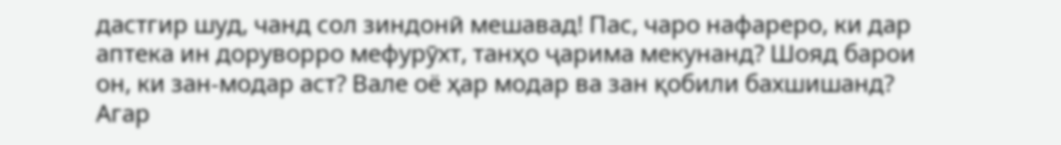дастгир шуд, чанд сол зиндонӣ мешавад! Пас, чаро нафареро, ки дар аптека ин доруворро мефурӯхт, танҳо ҷарима мекунанд? Шояд барои он, ки зан-модар аст? Вале оё ҳар модар ва зан қобили бахшишанд? Агар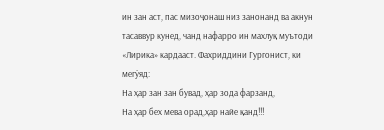ин зан аст, пас мизоҷонаш низ занонанд ва акнун тасаввур кунед, чанд нафарро ин махлуқ муътоди «Лирика» кардааст. Фахриддини Гургонист, ки мегӯяд:
На ҳар зан зан бувад, ҳар зода фарзанд,
На ҳар бех мева орад,ҳар найе қанд!!!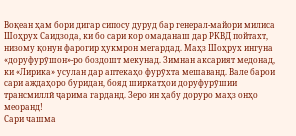Воқеан ҳам бори дигар сипосу дуруд бар генерал-майори милиса Шоҳрух Саидзода, ки бо сари кор омаданаш дар РКВД пойтахт, низому қонун фарогир ҳукмрон мегардад. Маҳз Шоҳрух ингуна «доруфурӯшон»-ро боздошт мекунад. Зимнан аксарият медонад, ки «Лирика» усулан дар аптекаҳо фурӯхта мешаванд. Вале барои сари аждаҳоро буридан, бояд ширкатҳои доруфурӯшии трансмиллӣ ҷарима гарданд. Зеро ин ҳабу доруро маҳз онҳо меоранд!
Сари чашма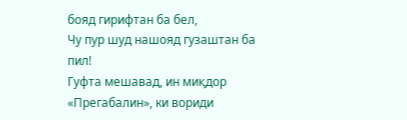бояд гирифтан ба бел,
Чу пур шуд нашояд гузаштан ба пил!
Гуфта мешавад, ин миқдор «Прегабалин», ки вориди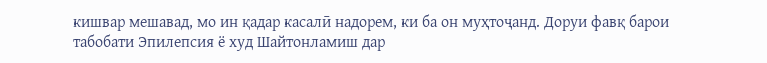кишвар мешавад, мо ин қадар касалӣ надорем, ки ба он муҳтоҷанд. Доруи фавқ барои табобати Эпилепсия ё худ Шайтонламиш дар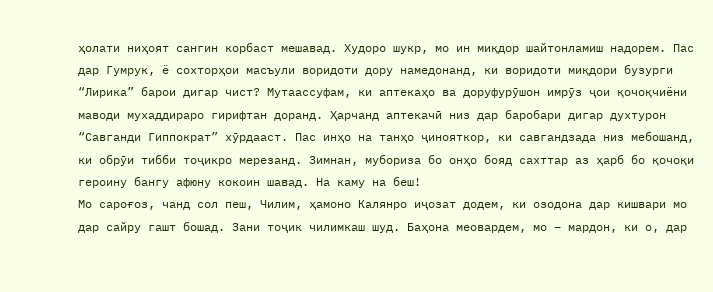ҳолати ниҳоят сангин корбаст мешавад. Худоро шукр, мо ин миқдор шайтонламиш надорем. Пас дар Гумрук, ё сохторҳои масъули воридоти дору намедонанд, ки воридоти миқдори бузурги “Лирика” барои дигар чист? Мутаассуфам, ки аптекаҳо ва доруфурӯшон имрӯз ҷои қочоқчиёни маводи мухаддираро гирифтан доранд. Ҳарчанд аптекачӣ низ дар баробари дигар духтурон “Савганди Гиппократ” хӯрдааст. Пас инҳо на танҳо ҷинояткор, ки савгандзада низ мебошанд, ки обрӯи тибби тоҷикро мерезанд. Зимнан, мубориза бо онҳо бояд сахттар аз ҳарб бо қочоқи героину бангу афюну кокоин шавад. На каму на беш!
Мо сароғоз, чанд сол пеш, Чилим, ҳамоно Калянро иҷозат додем, ки озодона дар кишвари мо дар сайру гашт бошад. Зани тоҷик чилимкаш шуд. Баҳона меовардем, мо – мардон, ки о, дар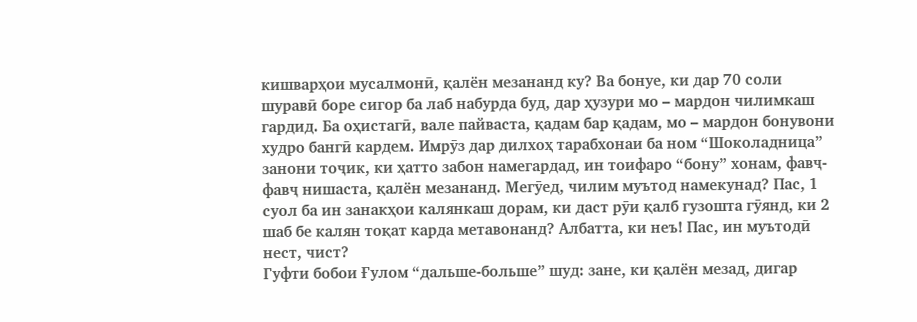кишварҳои мусалмонӣ, қалён мезананд ку? Ва бонуе, ки дар 70 соли шуравӣ боре сигор ба лаб набурда буд, дар ҳузури мо – мардон чилимкаш гардид. Ба оҳистагӣ, вале пайваста, қадам бар қадам, мо – мардон бонувони худро бангӣ кардем. Имрӯз дар дилхоҳ тарабхонаи ба ном “Шоколадница” занони тоҷик, ки ҳатто забон намегардад, ин тоифаро “бону” хонам, фавҷ-фавҷ нишаста, қалён мезананд. Мегӯед, чилим муътод намекунад? Пас, 1 суол ба ин занакҳои калянкаш дорам, ки даст рӯи қалб гузошта гӯянд, ки 2 шаб бе калян тоқат карда метавонанд? Албатта, ки неъ! Пас, ин муътодӣ нест, чист?
Гуфти бобои Ғулом “дальше-больше” шуд: зане, ки қалён мезад, дигар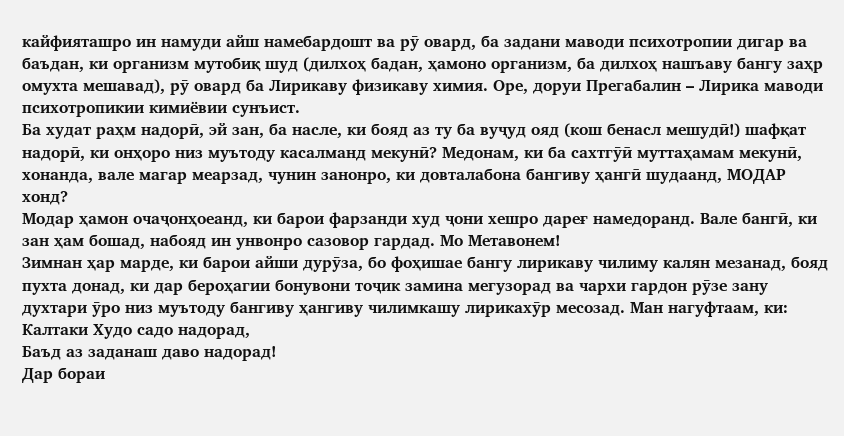кайфияташро ин намуди айш намебардошт ва рӯ овард, ба задани маводи психотропии дигар ва баъдан, ки организм мутобиқ шуд (дилхоҳ бадан, ҳамоно организм, ба дилхоҳ нашъаву бангу заҳр омухта мешавад), рӯ овард ба Лирикаву физикаву химия. Оре, доруи Прегабалин – Лирика маводи психотропикии кимиёвии сунъист.
Ба худат раҳм надорӣ, эй зан, ба насле, ки бояд аз ту ба вуҷуд ояд (кош бенасл мешудӣ!) шафқат надорӣ, ки онҳоро низ муътоду касалманд мекунӣ? Медонам, ки ба сахтгӯӣ муттаҳамам мекунӣ, хонанда, вале магар меарзад, чунин занонро, ки довталабона бангиву ҳангӣ шудаанд, МОДАР хонд?
Модар ҳамон очаҷонҳоеанд, ки барои фарзанди худ ҷони хешро дареғ намедоранд. Вале бангӣ, ки зан ҳам бошад, набояд ин унвонро сазовор гардад. Мо Метавонем!
Зимнан ҳар марде, ки барои айши дурӯза, бо фоҳишае бангу лирикаву чилиму калян мезанад, бояд пухта донад, ки дар бероҳагии бонувони тоҷик замина мегузорад ва чархи гардон рӯзе зану духтари ӯро низ муътоду бангиву ҳангиву чилимкашу лирикахӯр месозад. Ман нагуфтаам, ки:
Калтаки Худо садо надорад,
Баъд аз заданаш даво надорад!
Дар бораи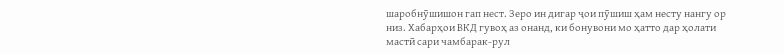шаробнӯшишон гап нест. Зеро ин дигар ҷои пӯшиш ҳам несту нангу ор низ. Хабарҳои ВКД гувоҳ аз онанд, ки бонувони мо ҳатто дар ҳолати мастӣ сари чамбарак-рул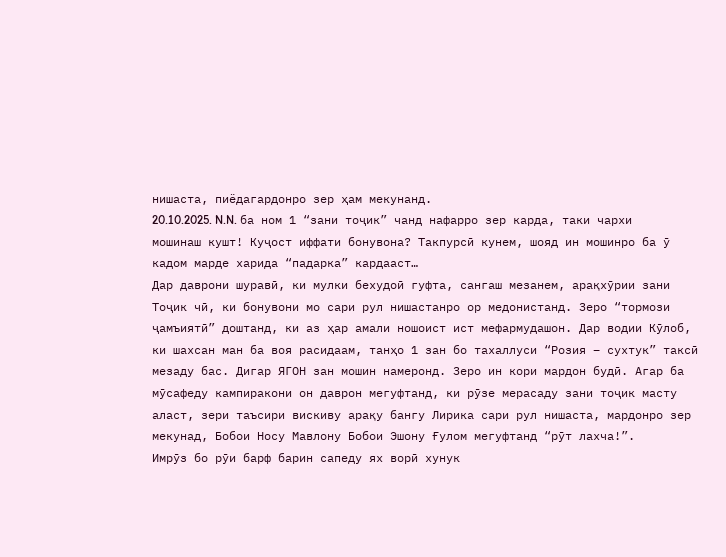нишаста, пиёдагардонро зер ҳам мекунанд.
20.10.2025. N.N. ба ном 1 “зани тоҷик” чанд нафарро зер карда, таки чархи мошинаш кушт! Куҷост иффати бонувона? Такпурсӣ кунем, шояд ин мошинро ба ӯ кадом марде харида “падарка” кардааст…
Дар даврони шуравӣ, ки мулки бехудоӣ гуфта, сангаш мезанем, арақхӯрии зани Тоҷик чӣ, ки бонувони мо сари рул нишастанро ор медонистанд. Зеро “тормози ҷамъиятӣ” доштанд, ки аз ҳар амали ношоист ист мефармудашон. Дар водии Кӯлоб, ки шахсан ман ба воя расидаам, танҳо 1 зан бо тахаллуси “Розия – сухтук” таксӣ мезаду бас. Дигар ЯГОН зан мошин намеронд. Зеро ин кори мардон будӣ. Агар ба мӯсафеду кампиракони он даврон мегуфтанд, ки рӯзе мерасаду зани тоҷик масту аласт, зери таъсири вискиву арақу бангу Лирика сари рул нишаста, мардонро зер мекунад, Бобои Носу Мавлону Бобои Эшону Ғулом мегуфтанд “рӯт лахча!”.
Имрӯз бо рӯи барф барин сапеду ях ворӣ хунук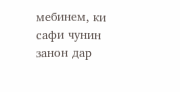мебинем, ки сафи чунин занон дар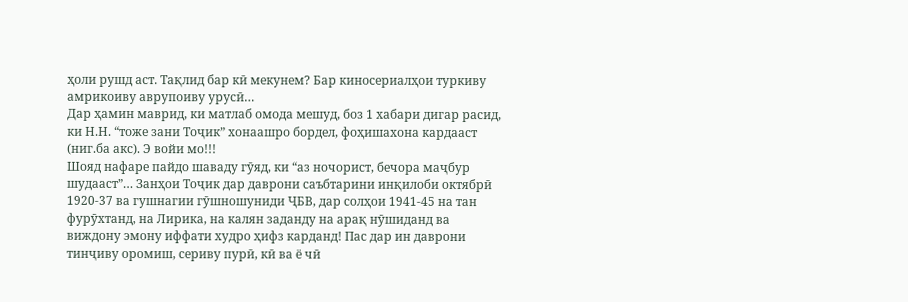ҳоли рушд аст. Тақлид бар кӣ мекунем? Бар киносериалҳои туркиву амрикоиву аврупоиву урусӣ…
Дар ҳамин маврид, ки матлаб омода мешуд, боз 1 хабари дигар расид, ки Н.Н. “тоже зани Тоҷик” хонаашро бордел, фоҳишахона кардааст (ниг.ба акс). Э войи мо!!!
Шояд нафаре пайдо шаваду гӯяд, ки “аз ночорист, бечора маҷбур шудааст”… Занҳои Тоҷик дар даврони саъбтарини инқилоби октябрӣ 1920-37 ва гушнагии гӯшношуниди ҶБВ, дар солҳои 1941-45 на тан фурӯхтанд, на Лирика, на калян заданду на арақ нӯшиданд ва виждону эмону иффати худро ҳифз карданд! Пас дар ин даврони тинҷиву оромиш, сериву пурӣ, кӣ ва ё чӣ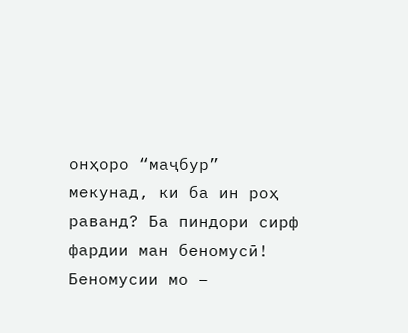онҳоро “маҷбур” мекунад, ки ба ин роҳ раванд? Ба пиндори сирф фардии ман беномусӣ! Беномусии мо –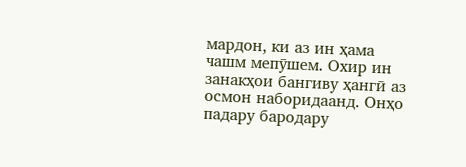мардон, ки аз ин ҳама чашм мепӯшем. Охир ин занакҳои бангиву ҳангӣ аз осмон наборидаанд. Онҳо падару бародару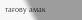тағову амак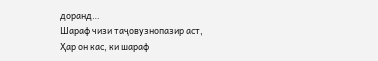доранд…
Шараф чизи таҷовузнопазир аст,
Ҳар он кас, ки шараф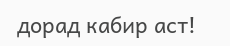дорад кабир аст!